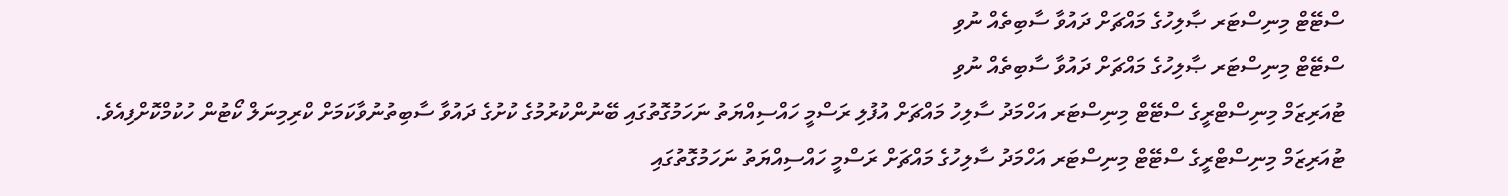ސްޓޭޓް މިނިސްޓަރ ޞާލިހުގެ މައްޗަށް ދައުވާ ސާބިތެއް ނުވި
ސްޓޭޓް މިނިސްޓަރ ޞާލިހުގެ މައްޗަށް ދައުވާ ސާބިތެއް ނުވި
ޓުއަރިޒަމް މިނިސްޓްރީގެ ސްޓޭޓް މިނިސްޓަރ އަހްމަދު ސާލިހު މައްޗަށް އުފުލި ރަސްމީ ހައްސިއްޔަތު ނަހަމުގޮތުގައި ބޭނުންކުރުމުގެ ކުށުގެ ދައުވާ ސާބިތުނުވާކަމަށް ކްރިމިނަލް ކޯޓުން ހުކުމްކޮށްފިއެވެ.
ޓުއަރިޒަމް މިނިސްޓްރީގެ ސްޓޭޓް މިނިސްޓަރ އަހްމަދު ސާލިހުގެ މައްޗަށް ރަސްމީ ހައްސިއްޔަތު ނަހަމުގޮތުގައި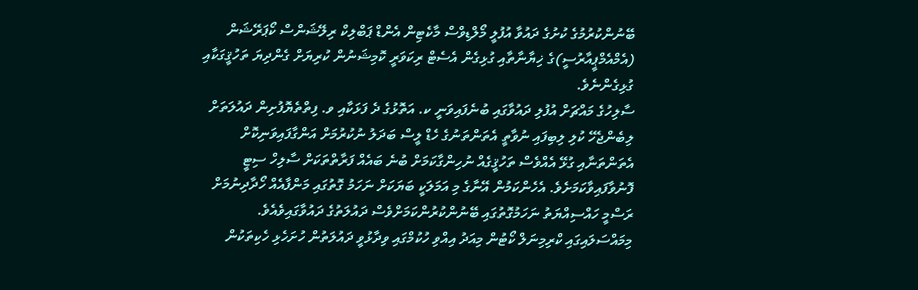ބޭނުންކުރުމުގެ ކުށުގެ ދައުވާ އުފުލީ މޯލްޑިވްސް މާކެޓިން އެންޑް ޕަބްލިކް ރިލޭޝަންސް ކޯޕަރޭޝަން (އެމްއެމްޕީއާރުސީ)ގެ ޚިޔާނާތާއި ގުޅިގެން އެސެޓް ރިކަވަރީ ކޮމިޝަނުން ކުރިޔަށް ގެންދިޔަ ތަހުޤީގަކާއި ގުޅިގެންނެވެ.
ސާލިހުގެ މައްޗަށް އުފުލި ދައުވާގައި ބުނެފައިވަނީ ކ. އަތޮޅުގެ ދެ ފަޅަކާއި ވ. ފިތްތެޔޮފުށިން ދައުލަތަށް ލިބެންޖެހޭ ކުލި ލިބިފައި ނުވާތީ އެތަންތަނުގެ ހެޑް ލީސް ބަދަލު ނުކުރުމަށް އަންގާފައިވަނިކޮށް އެތަންތަނާއި ގުޅޭ އެއްވެސް ތަހުޤީގެއް ނުހިންގާކަމަށް ބުނެ ބައެއް ފަރާތްތަކަށް ސާލިހް ސިޓީ ފޮނުވާފައިވާކަމަށެވެ. އެހެންކަމުން އޭނާގެ މި އަމަލަކީ ބަޔަކަށް ނަހަމު ގޮތުގައި މަންފާއެއް ހޯދާދިނުމަށް ރަސްމީ ހައްސިއްޔަތު ނަހަމުގޮތުގައި ބޭނުންކުރުންކަމަށްވެސް ދައުލަތުގެ ދައުވާގައިވެއެވެ.
މިމައްސަލައިގައި ކްރިމިނަލް ކޯޓުން މިއަދު އިއްވި ހުކުމްގައި ވިދާޅުވީ ދައުލަތުން ހުށަހެޅި ހެކިތަކުން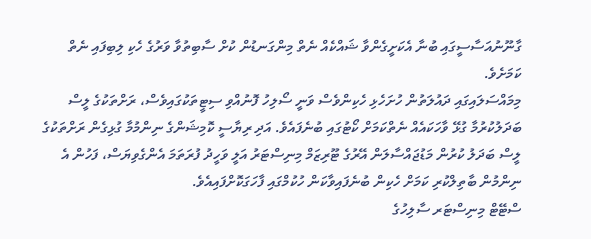ގާނޫނުއަސާސީގައި ބުނާ އެކަށީގެންވާ ޝައްކެއް ނެތް މިންގަނޑުން ކުށް ސާބިތުވާ ވަރުގެ ހެކި ލިބިފައި ނެތް ކަމަށެވެ.
މިމައްސަލައިގައި ދައުލަތުން ހުށަހެޅި ހެކިންވެސް ވަނީ ސޯލިހު ފޮނުއްވި ސިޓީތަކުގައިވެސް، ރަށްތަކުގެ ލީސް ބަދަލުކުރުމާ ގުޅޭ ވާހަކައެއް ނެތްކަމަށް ކޯޓުގައި ބުނެފައެވެ. އަދި ރިޔާސީ ކޮމިޝަންގެ ނިންމުމާ ގުޅިގެން ރަށްތަކުގެ ލީސް ބަދަލު ކުރުން މަޑުޖައްސާލަން އޭރުގެ ޓޫރިޒަމް މިނިސްޓަރު އަލީ ވަހީދު ފުރަތަމަ އެންގެވިޔަސް، ފަހުން އެ ނިންމުން ބާތިލްކުރި ކަމަށް ހެކިން ބުނެފައިވާކަން ހުކުމްގައި ފާހަގަކޮށްފައިއެވެ.
ސްޓޭޓް މިނިސްޓަރ ސާލިހުގެ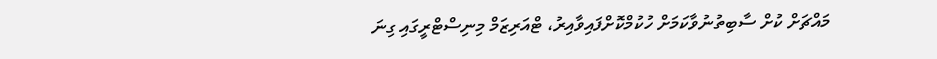މައްޗަށް ކުށް ސާބިތުނުވާކަމަށް ހުކުމްކޮށްފައިވާއިރު، ޓްއަރިޒަމް މިނިސްޓްރީގައި ގިނަ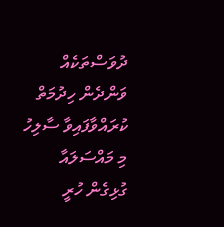ދުވަސްތަކެއް ވަންދެން ހިދުމަތް ކުރައްވާފައިވާ ސާލިހު މި މައްސަލައާ ގުޅިގެން ހުރީ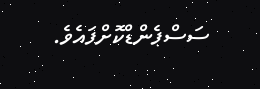ސަސްޕެންޑްކޮށްފައެވެ.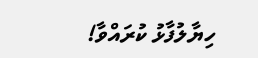ހިޔާލުފާޅު ކުރައްވާ!